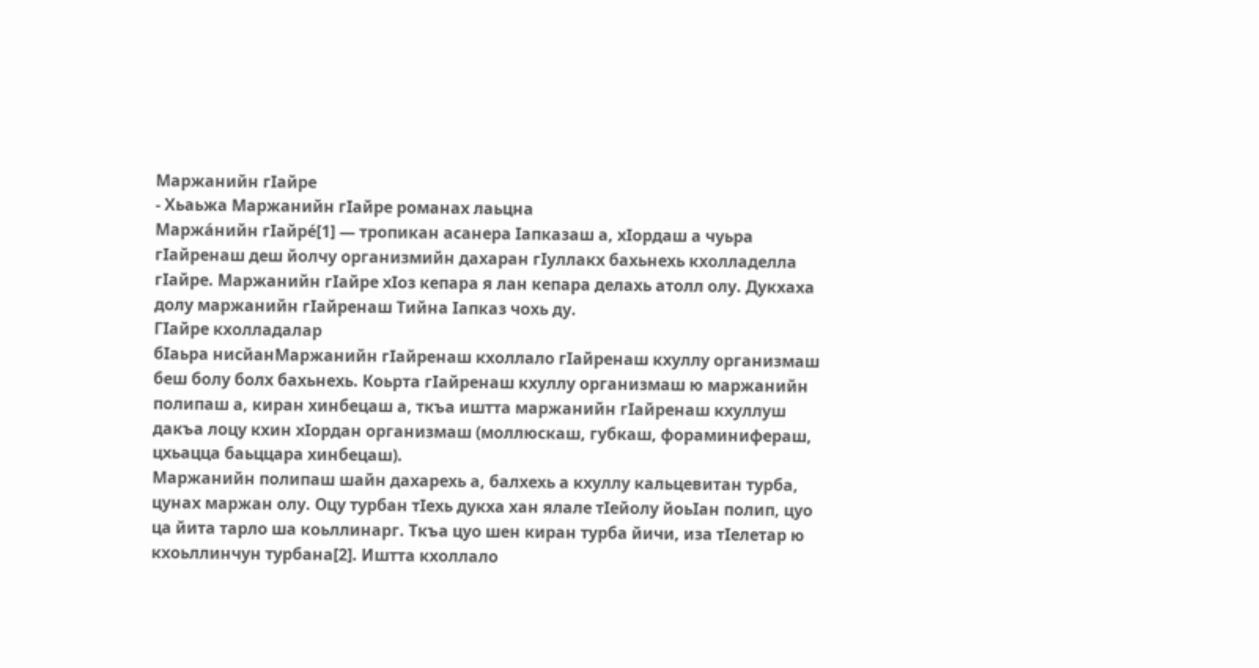Маржанийн гӀайре
- Хьаьжа Маржанийн гӀайре романах лаьцна
Маржа́нийн гӀайре́[1] — тропикан асанера Ӏапказаш а, хӀордаш а чуьра гӀайренаш деш йолчу организмийн дахаран гӀуллакх бахьнехь кхолладелла гӀайре. Маржанийн гӀайре хӀоз кепара я лан кепара делахь атолл олу. Дукхаха долу маржанийн гӀайренаш Тийна Ӏапказ чохь ду.
ГӀайре кхолладалар
бӀаьра нисйанМаржанийн гӀайренаш кхоллало гӀайренаш кхуллу организмаш беш болу болх бахьнехь. Коьрта гӀайренаш кхуллу организмаш ю маржанийн полипаш а, киран хинбецаш а, ткъа иштта маржанийн гӀайренаш кхуллуш дакъа лоцу кхин хӀордан организмаш (моллюскаш, губкаш, фораминифераш, цхьацца баьццара хинбецаш).
Маржанийн полипаш шайн дахарехь а, балхехь а кхуллу кальцевитан турба, цунах маржан олу. Оцу турбан тӀехь дукха хан ялале тӀейолу йоьӀан полип, цуо ца йита тарло ша коьллинарг. Ткъа цуо шен киран турба йичи, иза тӀелетар ю кхоьллинчун турбана[2]. Иштта кхоллало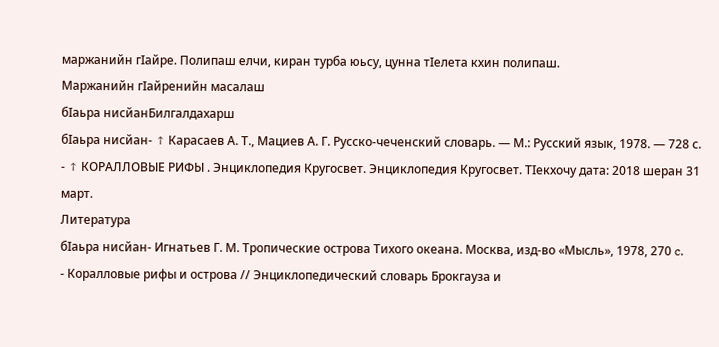маржанийн гӀайре. Полипаш елчи, киран турба юьсу, цунна тӀелета кхин полипаш.
Маржанийн гӀайренийн масалаш
бӀаьра нисйанБилгалдахарш
бӀаьра нисйан- ↑ Карасаев А. Т., Мациев А. Г. Русско-чеченский словарь. — М.: Русский язык, 1978. — 728 с.
- ↑ КОРАЛЛОВЫЕ РИФЫ . Энциклопедия Кругосвет. Энциклопедия Кругосвет. ТӀекхочу дата: 2018 шеран 31 март.
Литература
бӀаьра нисйан- Игнатьев Г. М. Тропические острова Тихого океана. Москва, изд-во «Мысль», 1978, 270 c.
- Коралловые рифы и острова // Энциклопедический словарь Брокгауза и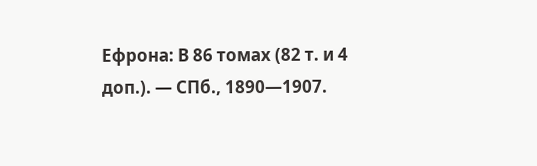Ефрона: В 86 томах (82 т. и 4 доп.). — СПб., 1890—1907.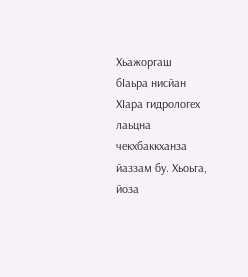Хьажоргаш
бӀаьра нисйан
ХӀара гидрологех лаьцна чекхбаккханза йаззам бу. Хьоьга, йоза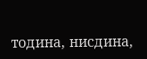тодина, нисдина,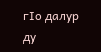гӀо далур ду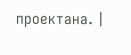проектана. |